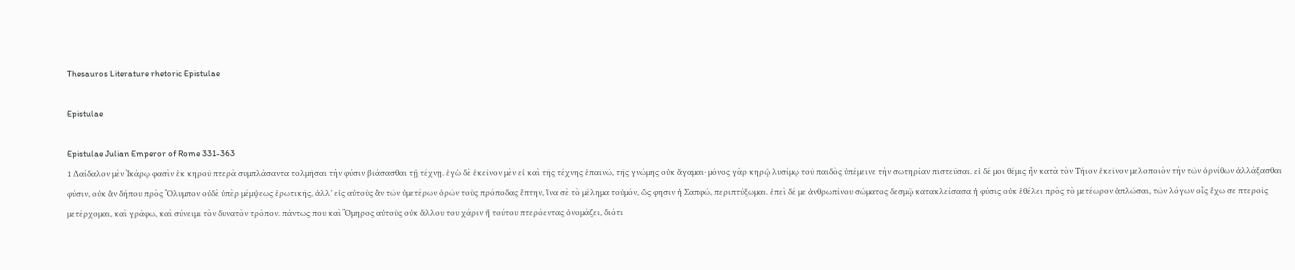Thesauros Literature rhetoric Epistulae

Epistulae

Epistulae Julian Emperor of Rome 331-363
1 Δαίδαλον μὲν Ἰκάρῳ φασὶν ἐκ κηροῦ πτερὰ συμπλάσαντα τολμῆσαι τὴν φύσιν βιάσασθαι τῇ τέχνῃ. ἐγὼ δὲ ἐκεῖνον μὲν εἰ καὶ τῆς τέχνης ἐπαινῶ, τῆς γνώμης οὐκ ἄγαμαι· μόνος γὰρ κηρῷ λυσίμῳ τοῦ παιδὸς ὑπέμεινε τὴν σωτηρίαν πιστεῦσαι. εἰ δέ μοι θέμις ἦν κατὰ τὸν Τήιον ἐκεῖνον μελοποιὸν τὴν τῶν ὀρνίθων ἀλλάξασθαι φύσιν, οὐκ ἂν δήπου πρὸς Ὄλυμπον οὐδὲ ὑπὲρ μέμψεως ἐρωτικῆς, ἀλλ’ εἰς αὐτοὺς ἂν τῶν ὑμετέρων ὀρῶν τοὺς πρόποδας ἔπτην, ἵνα σὲ τὸ μέλημα τοὐμόν, ὥς φησιν ἡ Σαπφώ, περιπτύξωμαι. ἐπεὶ δέ με ἀνθρωπίνου σώματος δεσμῷ κατακλείσασα ἡ φύσις οὐκ ἐθέλει πρὸς τὸ μετέωρον ἁπλῶσαι, τῶν λόγων οἷς ἔχω σε πτεροῖς μετέρχομαι, καὶ γράφω, καὶ σύνειμι τὸν δυνατὸν τρόπον. πάντως που καὶ Ὅμηρος αὐτοὺς οὐκ ἄλλου του χάριν ἢ τούτου πτερόεντας ὀνομάζει, διότι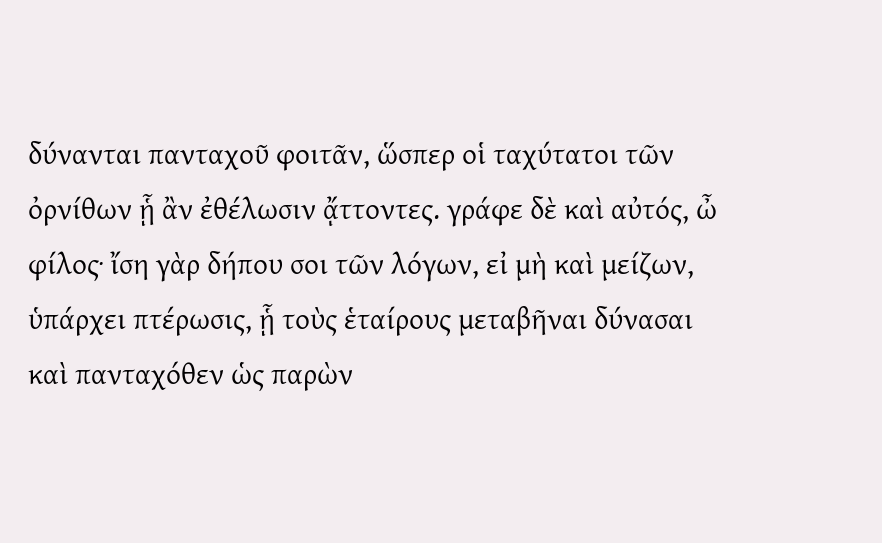δύνανται πανταχοῦ φοιτᾶν, ὥσπερ οἱ ταχύτατοι τῶν ὀρνίθων ᾗ ἂν ἐθέλωσιν ᾄττοντες. γράφε δὲ καὶ αὐτός, ὦ φίλος· ἴση γὰρ δήπου σοι τῶν λόγων, εἰ μὴ καὶ μείζων, ὑπάρχει πτέρωσις, ᾗ τοὺς ἑταίρους μεταβῆναι δύνασαι καὶ πανταχόθεν ὡς παρὼν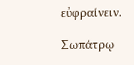εὐφραίνειν.

Σωπάτρῳ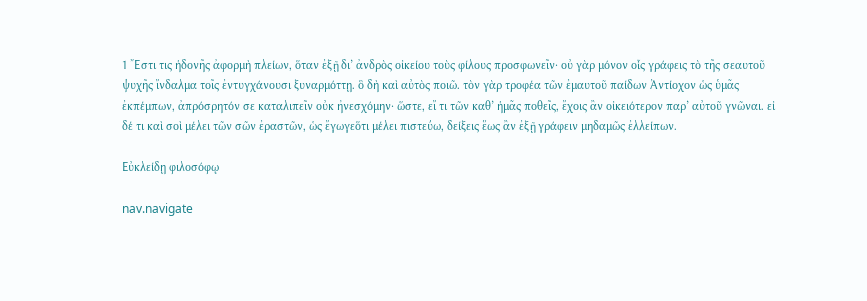1 Ἔστι τις ἡδονῆς ἀφορμὴ πλείων, ὅταν ἐξῇ δι’ ἀνδρὸς οἰκείου τοὺς φίλους προσφωνεῖν· οὐ γὰρ μόνον οἷς γράφεις τὸ τῆς σεαυτοῦ ψυχῆς ἴνδαλμα τοῖς ἐντυγχάνουσι ξυναρμόττῃ. ὃ δὴ καὶ αὐτὸς ποιῶ. τὸν γὰρ τροφέα τῶν ἐμαυτοῦ παίδων Ἀντίοχον ὡς ὑμᾶς ἐκπέμπων, ἀπρόσρητόν σε καταλιπεῖν οὐκ ἠνεσχόμην· ὥστε, εἴ τι τῶν καθ’ ἡμᾶς ποθεῖς, ἔχοις ἂν οἰκειότερον παρ’ αὐτοῦ γνῶναι. εἰ δέ τι καὶ σοὶ μέλει τῶν σῶν ἐραστῶν, ὡς ἔγωγεὅτι μέλει πιστεύω, δείξεις ἕως ἂν ἐξῇ γράφειν μηδαμῶς ἐλλείπων.

Εὐκλείδῃ φιλοσόφῳ

nav.navigate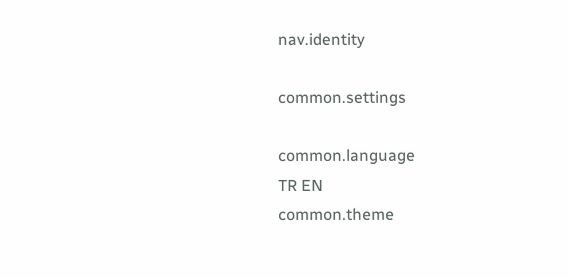nav.identity

common.settings

common.language
TR EN
common.theme